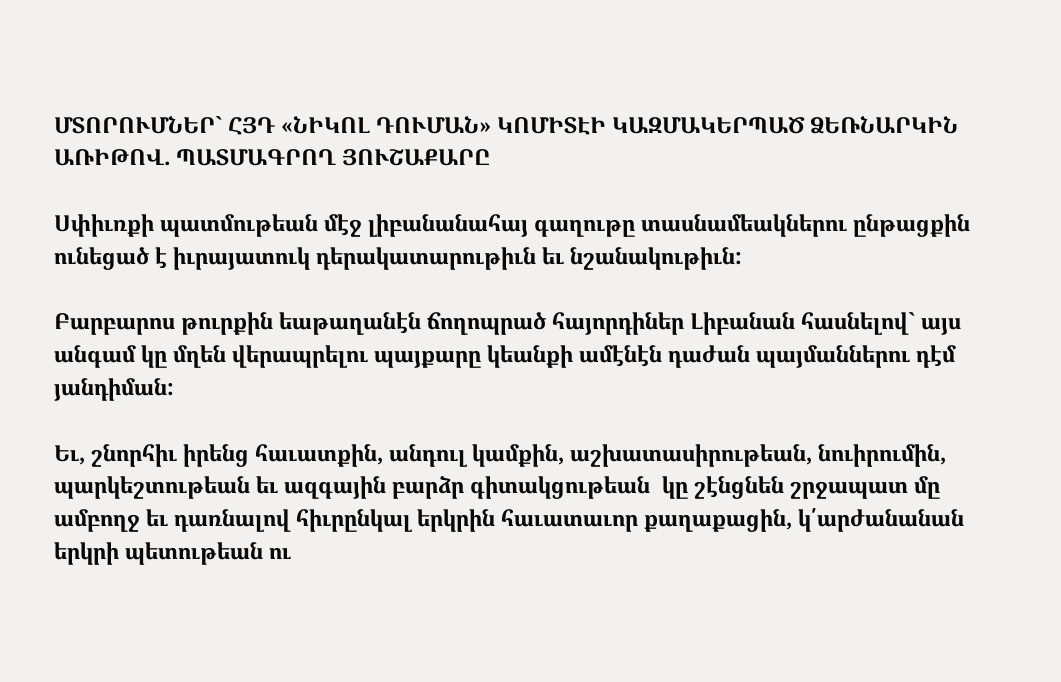ՄՏՈՐՈՒՄՆԵՐ` ՀՅԴ «ՆԻԿՈԼ ԴՈՒՄԱՆ» ԿՈՄԻՏԷԻ ԿԱԶՄԱԿԵՐՊԱԾ ՁԵՌՆԱՐԿԻՆ ԱՌԻԹՈՎ. ՊԱՏՄԱԳՐՈՂ ՅՈՒՇԱՔԱՐԸ

Սփիւռքի պատմութեան մէջ լիբանանահայ գաղութը տասնամեակներու ընթացքին ունեցած է իւրայատուկ դերակատարութիւն եւ նշանակութիւն:

Բարբարոս թուրքին եաթաղանէն ճողոպրած հայորդիներ Լիբանան հասնելով` այս անգամ կը մղեն վերապրելու պայքարը կեանքի ամէնէն դաժան պայմաններու դէմ յանդիման:

Եւ, շնորհիւ իրենց հաւատքին, անդուլ կամքին, աշխատասիրութեան, նուիրումին, պարկեշտութեան եւ ազգային բարձր գիտակցութեան  կը շէնցնեն շրջապատ մը ամբողջ եւ դառնալով հիւրընկալ երկրին հաւատաւոր քաղաքացին, կ՛արժանանան երկրի պետութեան ու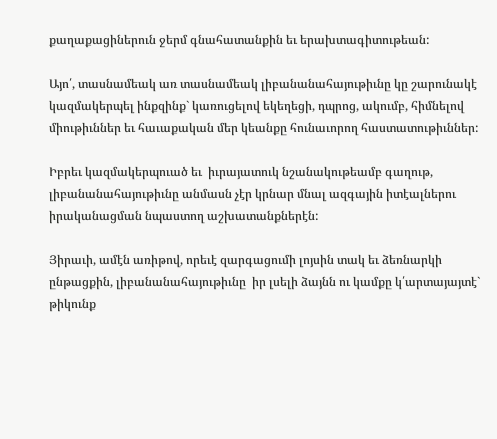քաղաքացիներուն ջերմ գնահատանքին եւ երախտագիտութեան:

Այո՛, տասնամեակ առ տասնամեակ լիբանանահայութիւնը կը շարունակէ կազմակերպել ինքզինք` կառուցելով եկեղեցի, դպրոց, ակումբ, հիմնելով միութիւններ եւ հաւաքական մեր կեանքը հունաւորող հաստատութիւններ:

Իբրեւ կազմակերպուած եւ  իւրայատուկ նշանակութեամբ գաղութ, լիբանանահայութիւնը անմասն չէր կրնար մնալ ազգային իտէալներու իրականացման նպաստող աշխատանքներէն:

Յիրաւի, ամէն առիթով, որեւէ զարգացումի լոյսին տակ եւ ձեռնարկի ընթացքին, լիբանանահայութիւնը  իր լսելի ձայնն ու կամքը կ՛արտայայտէ` թիկունք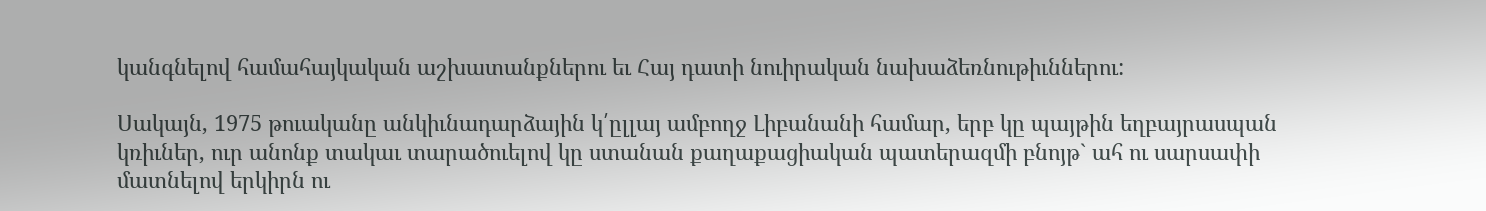կանգնելով համահայկական աշխատանքներու եւ Հայ դատի նուիրական նախաձեռնութիւններու:

Սակայն, 1975 թուականը անկիւնադարձային կ՛ըլլայ ամբողջ Լիբանանի համար, երբ կը պայթին եղբայրասպան կռիւներ, ուր անոնք տակաւ տարածուելով կը ստանան քաղաքացիական պատերազմի բնոյթ` ահ ու սարսափի մատնելով երկիրն ու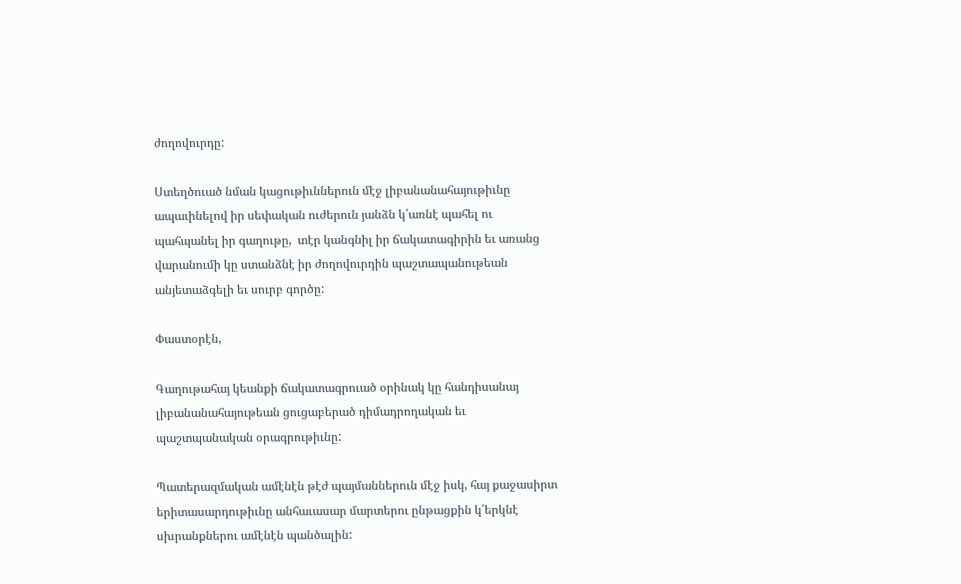ժողովուրդը:

Ստեղծուած նման կացութիւններուն մէջ լիբանանահայութիւնը ապաւինելով իր սեփական ուժերուն յանձն կ՛առնէ պահել ու պահպանել իր գաղութը,  տէր կանգնիլ իր ճակատագիրին եւ առանց վարանումի կը ստանձնէ իր ժողովուրդին պաշտապանութեան անյետաձգելի եւ սուրբ գործը:

Փաստօրէն,

Գաղութահայ կեանքի ճակատագրուած օրինակ կը հանդիսանայ լիբանանահայութեան ցուցաբերած դիմադրողական եւ պաշտպանական օրագրութիւնը:

Պատերազմական ամէնէն թէժ պայմաններուն մէջ իսկ, հայ քաջասիրտ երիտասարդութիւնը անհաւասար մարտերու ընթացքին կ՛երկնէ սխրանքներու ամէնէն պանծալին: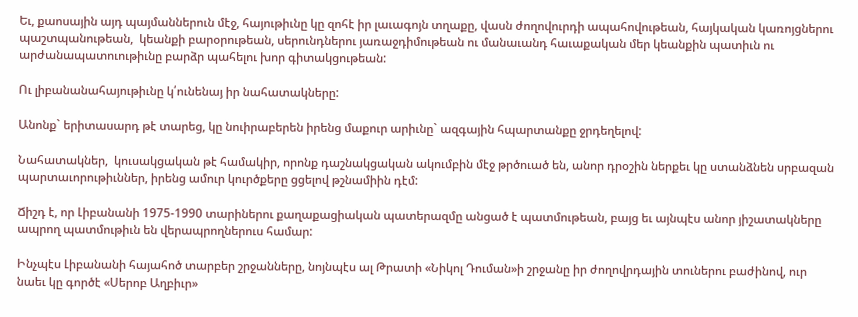Եւ, քաոսային այդ պայմաններուն մէջ, հայութիւնը կը զոհէ իր լաւագոյն տղաքը, վասն ժողովուրդի ապահովութեան, հայկական կառոյցներու պաշտպանութեան,  կեանքի բարօրութեան, սերունդներու յառաջդիմութեան ու մանաւանդ հաւաքական մեր կեանքին պատիւն ու արժանապատուութիւնը բարձր պահելու խոր գիտակցութեան:

Ու լիբանանահայութիւնը կ՛ունենայ իր նահատակները:

Անոնք` երիտասարդ թէ տարեց, կը նուիրաբերեն իրենց մաքուր արիւնը` ազգային հպարտանքը ջրդեղելով:

Նահատակներ,  կուսակցական թէ համակիր, որոնք դաշնակցական ակումբին մէջ թրծուած են, անոր դրօշին ներքեւ կը ստանձնեն սրբազան պարտաւորութիւններ, իրենց ամուր կուրծքերը ցցելով թշնամիին դէմ:

Ճիշդ է, որ Լիբանանի 1975-1990 տարիներու քաղաքացիական պատերազմը անցած է պատմութեան, բայց եւ այնպէս անոր յիշատակները ապրող պատմութիւն են վերապրողներուս համար:

Ինչպէս Լիբանանի հայահոծ տարբեր շրջանները, նոյնպէս ալ Թրատի «Նիկոլ Դուման»ի շրջանը իր ժողովրդային տուներու բաժինով, ուր նաեւ կը գործէ «Սերոբ Աղբիւր»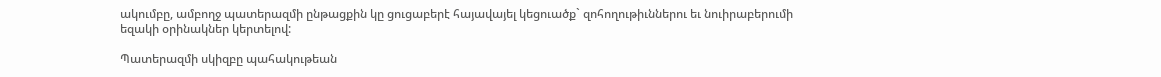ակումբը, ամբողջ պատերազմի ընթացքին կը ցուցաբերէ հայավայել կեցուածք` զոհողութիւններու եւ նուիրաբերումի եզակի օրինակներ կերտելով:

Պատերազմի սկիզբը պահակութեան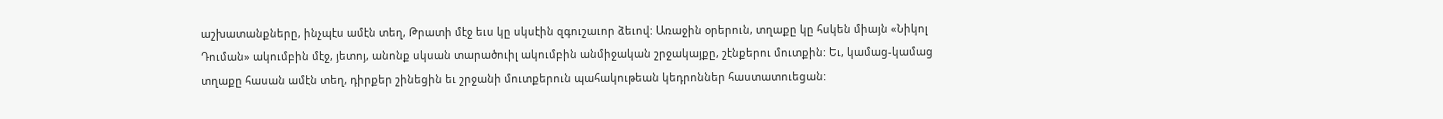աշխատանքները, ինչպէս ամէն տեղ, Թրատի մէջ եւս կը սկսէին զգուշաւոր ձեւով: Առաջին օրերուն, տղաքը կը հսկեն միայն «Նիկոլ Դուման» ակումբին մէջ, յետոյ, անոնք սկսան տարածուիլ ակումբին անմիջական շրջակայքը, շէնքերու մուտքին: Եւ, կամաց-կամաց տղաքը հասան ամէն տեղ, դիրքեր շինեցին եւ շրջանի մուտքերուն պահակութեան կեդրոններ հաստատուեցան: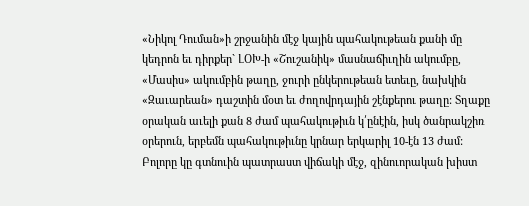«Նիկոլ Դուման»ի շրջանին մէջ կային պահակութեան քանի մը կեդրոն եւ դիրքեր` ԼՕԽ-ի «Շուշանիկ» մասնաճիւղին ակումբը, «Մասիս» ակումբին թաղը, ջուրի ընկերութեան ետեւը, նախկին «Զաւարեան» դաշտին մօտ եւ ժողովրդային շէնքերու թաղը: Տղաքը օրական աւելի քան 8 ժամ պահակութիւն կ՛ընէին, իսկ ծանրակշիռ օրերուն, երբեմն պահակութիւնը կրնար երկարիլ 10-էն 13 ժամ: Բոլորը կը գտնուին պատրաստ վիճակի մէջ, զինուորական խիստ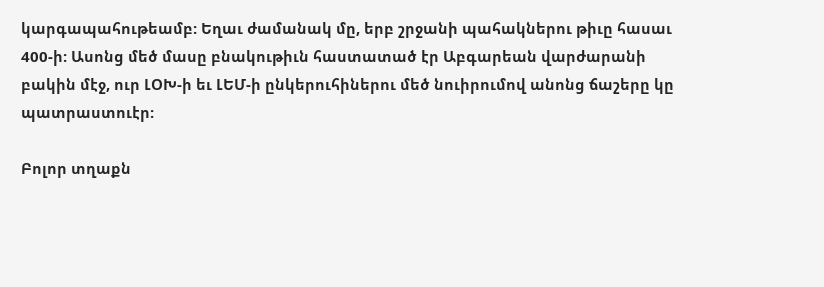կարգապահութեամբ: Եղաւ ժամանակ մը, երբ շրջանի պահակներու թիւը հասաւ 400-ի: Ասոնց մեծ մասը բնակութիւն հաստատած էր Աբգարեան վարժարանի բակին մէջ, ուր ԼՕԽ-ի եւ ԼԵՄ-ի ընկերուհիներու մեծ նուիրումով անոնց ճաշերը կը պատրաստուէր:

Բոլոր տղաքն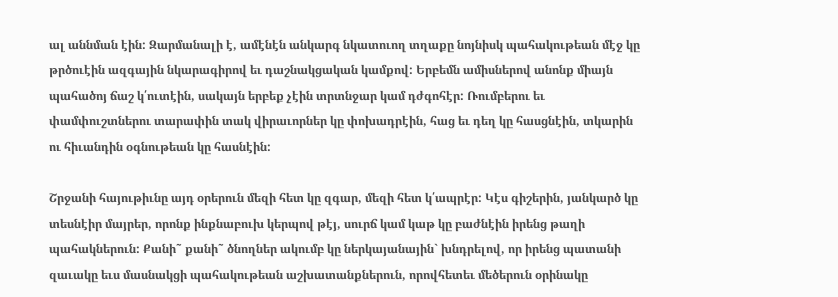ալ աննման էին: Զարմանալի է, ամէնէն անկարգ նկատուող տղաքը նոյնիսկ պահակութեան մէջ կը թրծուէին ազգային նկարագիրով եւ դաշնակցական կամքով: Երբեմն ամիսներով անոնք միայն պահածոյ ճաշ կ՛ուտէին, սակայն երբեք չէին տրտնջար կամ դժգոհէր: Ռումբերու եւ փամփուշտներու տարափին տակ վիրաւորներ կը փոխադրէին, հաց եւ դեղ կը հասցնէին, տկարին ու հիւանդին օգնութեան կը հասնէին:

Շրջանի հայութիւնը այդ օրերուն մեզի հետ կը զգար, մեզի հետ կ՛ապրէր: Կէս գիշերին, յանկարծ կը տեսնէիր մայրեր, որոնք ինքնաբուխ կերպով թէյ, սուրճ կամ կաթ կը բաժնէին իրենց թաղի պահակներուն: Քանի˜ քանի˜ ծնողներ ակումբ կը ներկայանային` խնդրելով, որ իրենց պատանի զաւակը եւս մասնակցի պահակութեան աշխատանքներուն, որովհետեւ մեծերուն օրինակը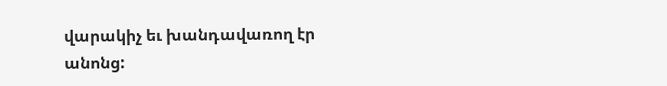վարակիչ եւ խանդավառող էր անոնց: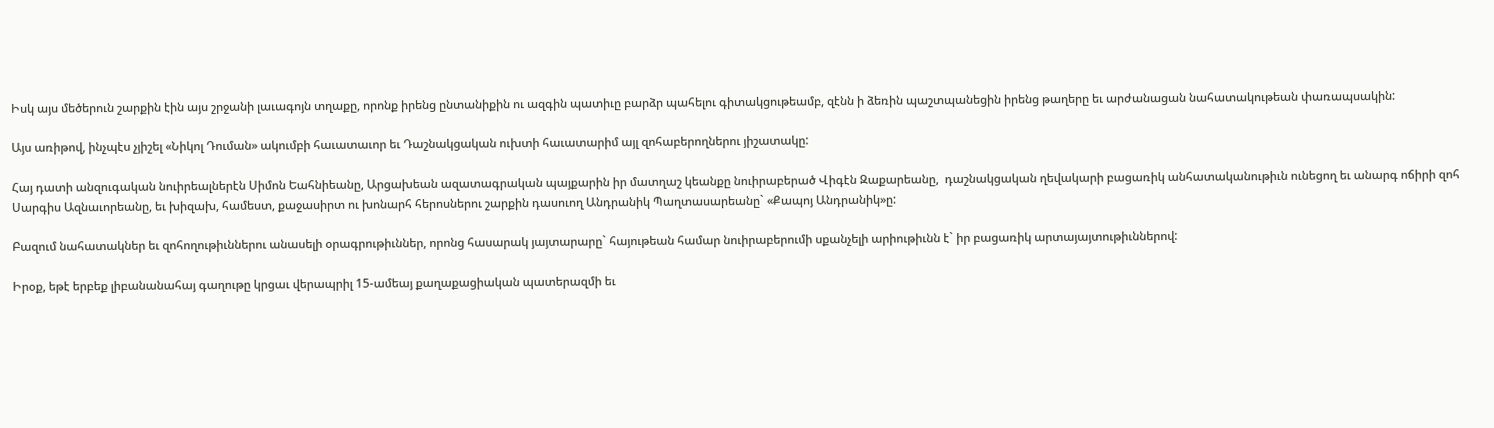Իսկ այս մեծերուն շարքին էին այս շրջանի լաւագոյն տղաքը, որոնք իրենց ընտանիքին ու ազգին պատիւը բարձր պահելու գիտակցութեամբ, զէնն ի ձեռին պաշտպանեցին իրենց թաղերը եւ արժանացան նահատակութեան փառապսակին:

Այս առիթով, ինչպէս չյիշել «Նիկոլ Դուման» ակումբի հաւատաւոր եւ Դաշնակցական ուխտի հաւատարիմ այլ զոհաբերողներու յիշատակը:

Հայ դատի անզուգական նուիրեալներէն Սիմոն Եահնիեանը, Արցախեան ազատագրական պայքարին իր մատղաշ կեանքը նուիրաբերած Վիգէն Զաքարեանը,  դաշնակցական ղեվակարի բացառիկ անհատականութիւն ունեցող եւ անարգ ոճիրի զոհ Սարգիս Ազնաւորեանը, եւ խիզախ, համեստ, քաջասիրտ ու խոնարհ հերոսներու շարքին դասուող Անդրանիկ Պաղտասարեանը` «Քապոյ Անդրանիկ»ը:

Բազում նահատակներ եւ զոհողութիւններու անասելի օրագրութիւններ, որոնց հասարակ յայտարարը` հայութեան համար նուիրաբերումի սքանչելի արիութիւնն է` իր բացառիկ արտայայտութիւններով:

Իրօք, եթէ երբեք լիբանանահայ գաղութը կրցաւ վերապրիլ 15-ամեայ քաղաքացիական պատերազմի եւ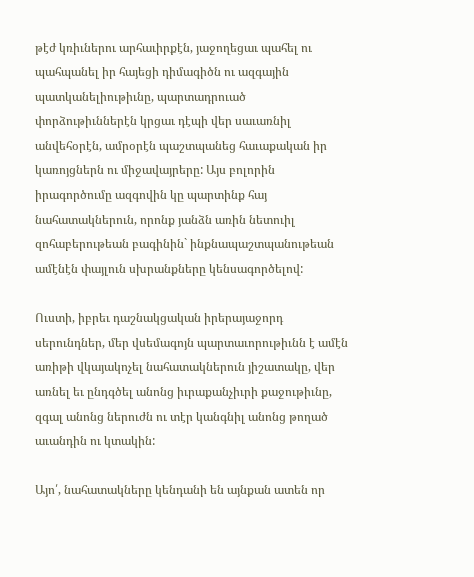թէժ կռիւներու արհաւիրքէն, յաջողեցաւ պահել ու պահպանել իր հայեցի դիմագիծն ու ազգային պատկանելիութիւնը, պարտադրուած փորձութիւններէն կրցաւ դէպի վեր սաւառնիլ անվեհօրէն, ամրօրէն պաշտպանեց հաւաքական իր կառոյցներն ու միջավայրերը: Այս բոլորին իրագործումը ազգովին կը պարտինք հայ նահատակներուն, որոնք յանձն առին նետուիլ զոհաբերութեան բագինին` ինքնապաշտպանութեան ամէնէն փայլուն սխրանքները կենսագործելով:

Ուստի, իբրեւ դաշնակցական իրերայաջորդ սերունդներ, մեր վսեմագոյն պարտաւորութիւնն է ամէն առիթի վկայակոչել նահատակներուն յիշատակը, վեր առնել եւ ընդգծել անոնց իւրաքանչիւրի քաջութիւնը, զգալ անոնց ներուժն ու տէր կանգնիլ անոնց թողած աւանդին ու կտակին:

Այո՛, նահատակները կենդանի են այնքան ատեն որ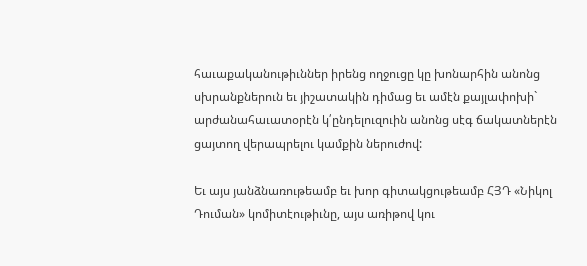հաւաքականութիւններ իրենց ողջուցը կը խոնարհին անոնց սխրանքներուն եւ յիշատակին դիմաց եւ ամէն քայլափոխի` արժանահաւատօրէն կ՛ընդելուզուին անոնց սէգ ճակատներէն ցայտող վերապրելու կամքին ներուժով:

Եւ այս յանձնառութեամբ եւ խոր գիտակցութեամբ ՀՅԴ «Նիկոլ Դուման» կոմիտէութիւնը, այս առիթով կու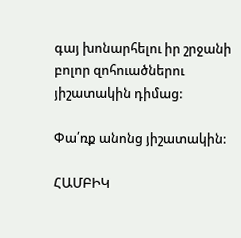գայ խոնարհելու իր շրջանի բոլոր զոհուածներու յիշատակին դիմաց:

Փա՛ռք անոնց յիշատակին:

ՀԱՄԲԻԿ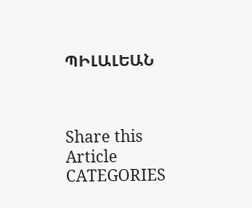ՊԻԼԱԼԵԱՆ



Share this Article
CATEGORIES